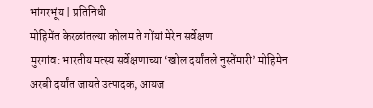भांगरभूंय | प्रतिनिधी
मोहिमेंत केरळांतल्या कोलम ते गोंयां मेरेन सर्वेक्षण
मुरगांव: भारतीय मत्स्य सर्वेक्षणाच्या ‘खोल दर्यांतले नुस्तेंमारी’ मोहिमेन अरबी दर्यांत जायते उत्पादक, आयज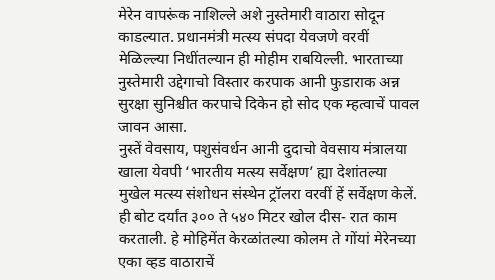मेरेन वापरूंक नाशिल्ले अशे नुस्तेमारी वाठारा सोदून काडल्यात. प्रधानमंत्री मत्स्य संपदा येवजणे वरवीं मेळिल्ल्या निधींतल्यान ही मोहीम राबयिल्ली. भारताच्या नुस्तेमारी उद्देगाचो विस्तार करपाक आनी फुडाराक अन्न सुरक्षा सुनिश्चीत करपाचे दिकेन हो सोद एक म्हत्वाचें पावल जावन आसा.
नुस्तें वेवसाय, पशुसंवर्धन आनी दुदाचो वेवसाय मंत्रालया खाला येवपी ‘भारतीय मत्स्य सर्वेक्षण’ ह्या देशांतल्या मुखेल मत्स्य संशोधन संस्थेन ट्रॉलरा वरवीं हें सर्वेक्षण केलें. ही बोट दर्यांत ३०० ते ५४० मिटर खोल दीस- रात काम करताली. हे मोहिमेंत केरळांतल्या कोलम ते गोंयां मेरेनच्या एका व्हड वाठाराचें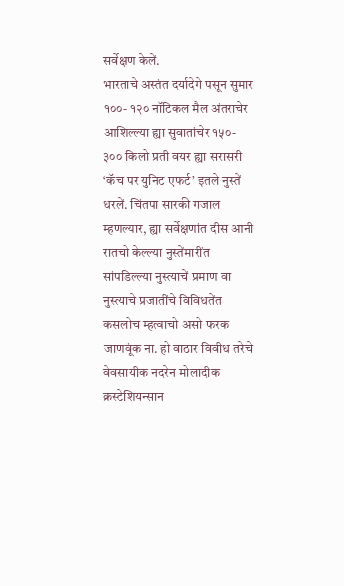सर्वेक्षण केलें.
भारताचे अस्तंत दर्यादेगे पसून सुमार १००- १२० नॉटिकल मैल अंतराचेर आशिल्ल्या ह्या सुवातांचेर १५०- ३०० किलो प्रती वयर ह्या सरासरी ‘कॅच पर युनिट एफर्ट’ इतले नुस्तें धरलें. चिंतपा सारकी गजाल म्हणल्यार, ह्या सर्वेक्षणांत दीस आनी रातचो केल्ल्या नुस्तेंमारींत सांपडिल्ल्या नुस्त्याचें प्रमाण वा नुस्त्याचे प्रजातींचे विविधतेंत कसलोच म्हत्वाचो असो फरक जाणवूंक ना. हो वाठार विवीध तरेचे वेवसायीक नदरेन मोलादीक क्रस्टेशियन्सान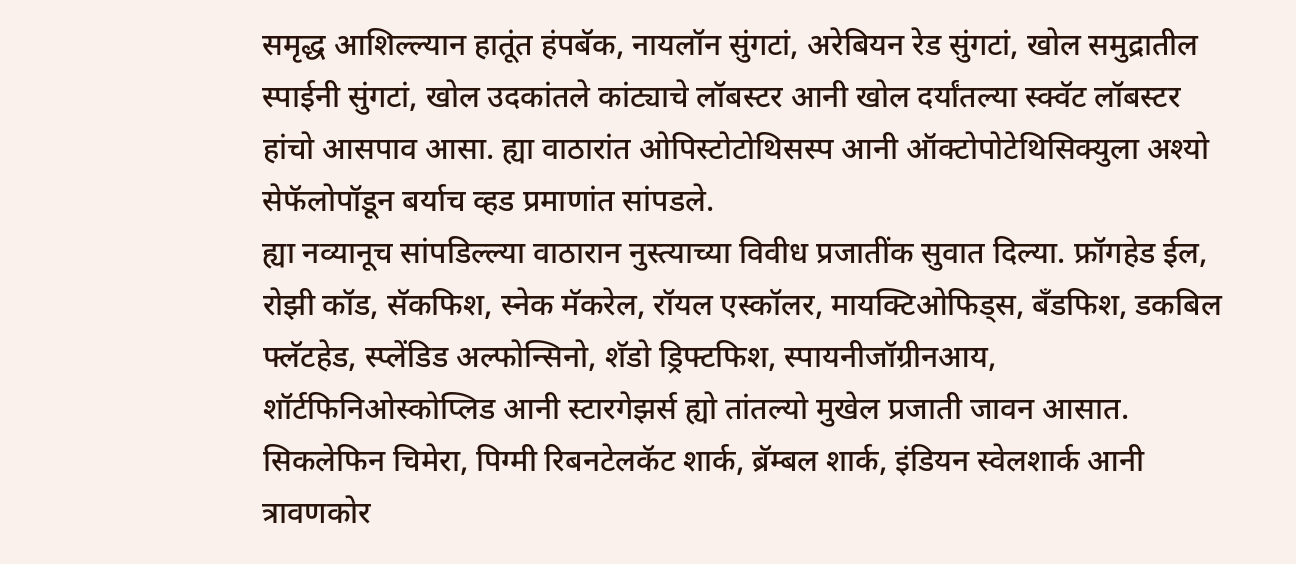समृद्ध आशिल्ल्यान हातूंत हंपबॅक, नायलॉन सुंगटां, अरेबियन रेड सुंगटां, खोल समुद्रातील स्पाईनी सुंगटां, खोल उदकांतले कांट्याचे लॉबस्टर आनी खोल दर्यांतल्या स्क्वॅट लॉबस्टर हांचो आसपाव आसा. ह्या वाठारांत ओपिस्टोटोथिसस्प आनी ऑक्टोपोटेथिसिक्युला अश्यो सेफॅलोपॉडून बर्याच व्हड प्रमाणांत सांपडले.
ह्या नव्यानूच सांपडिल्ल्या वाठारान नुस्त्याच्या विवीध प्रजातींक सुवात दिल्या. फ्रॉगहेड ईल, रोझी कॉड, सॅकफिश, स्नेक मॅकरेल, रॉयल एस्कॉलर, मायक्टिओफिड्स, बँडफिश, डकबिल फ्लॅटहेड, स्प्लेंडिड अल्फोन्सिनो, शॅडो ड्रिफ्टफिश, स्पायनीजॉग्रीनआय, शॉर्टफिनिओस्कोप्लिड आनी स्टारगेझर्स ह्यो तांतल्यो मुखेल प्रजाती जावन आसात. सिकलेफिन चिमेरा, पिग्मी रिबनटेलकॅट शार्क, ब्रॅम्बल शार्क, इंडियन स्वेलशार्क आनी त्रावणकोर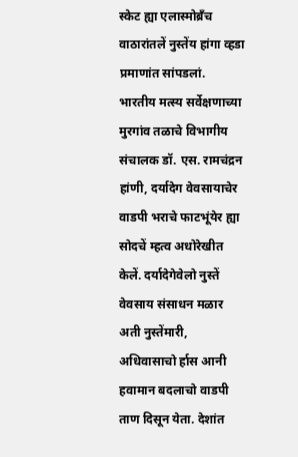स्केट ह्या एलास्मोब्रँच वाठारांतलें नुस्तेंय हांगा व्हडा प्रमाणांत सांपडलां.
भारतीय मत्स्य सर्वेक्षणाच्या मुरगांव तळाचे विभागीय संचालक डॉ. एस. रामचंद्रन हांणी, दर्यादेग वेवसायाचेर वाडपी भराचे फाटभूंयेर ह्या सोदचें म्हत्व अधोरेखीत केलें. दर्यादेगेवेलो नुस्तें वेवसाय संसाधन मळार अती नुस्तेंमारी, अधिवासाचो र्हास आनी हवामान बदलाचो वाडपी ताण दिसून येता. देशांत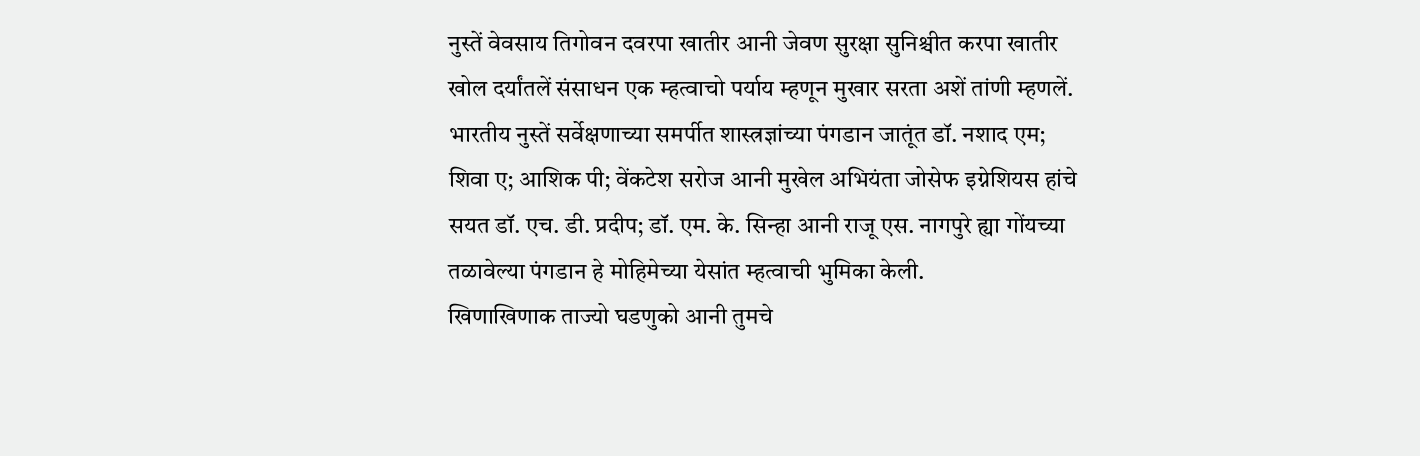नुस्तें वेवसाय तिगोवन दवरपा खातीर आनी जेवण सुरक्षा सुनिश्चीत करपा खातीर खोल दर्यांतलें संसाधन एक म्हत्वाचो पर्याय म्हणून मुखार सरता अशें तांणी म्हणलें.
भारतीय नुस्तें सर्वेक्षणाच्या समर्पीत शास्त्रज्ञांच्या पंगडान जातूंत डॉ. नशाद एम; शिवा ए; आशिक पी; वेंकटेश सरोज आनी मुखेल अभियंता जोसेफ इग्नेशियस हांचे सयत डॉ. एच. डी. प्रदीप; डॉ. एम. के. सिन्हा आनी राजू एस. नागपुरे ह्या गोंयच्या तळावेल्या पंगडान हे मोहिमेच्या येसांत म्हत्वाची भुमिका केली.
खिणाखिणाक ताज्यो घडणुको आनी तुमचे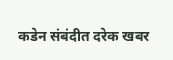कडेन संबंदीत दरेक खबर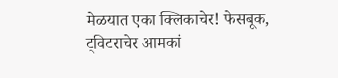मेळयात एका क्लिकाचेर! फेसबूक, ट्विटराचेर आमकां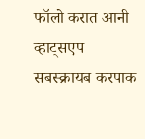फॉलो करात आनी व्हाट्सएप सबस्क्रायब करपाक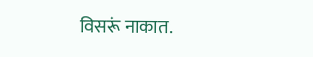विसरूं नाकात.